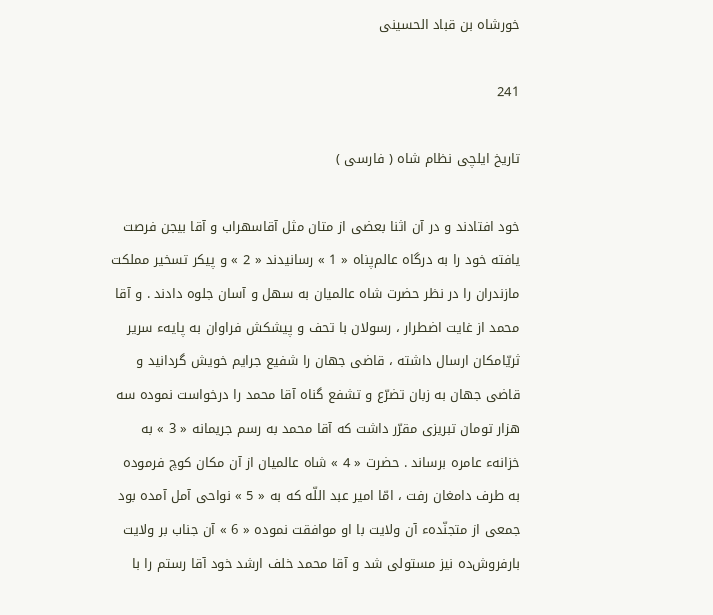خورشاه بن قباد الحسينى

241

تاريخ ايلچى نظام شاه ( فارسى )

خود افتادند و در آن اثنا بعضى از متان مثل آقاسهراب و آقا بيجن فرصت يافته خود را به درگاه عالم‌پناه « 1 » رسانيدند « 2 » و پيكر تسخير مملكت مازندران را در نظر حضرت شاه عالميان به سهل و آسان جلوه دادند . و آقا محمد از غايت اضطرار ، رسولان با تحف و پيشكش فراوان به پايهء سرير ثريّامكان ارسال داشته ، قاضى جهان را شفيع جرايم خويش گردانيد و قاضى جهان به زبان تضرّع و تشفع گناه آقا محمد را درخواست نموده سه هزار تومان تبريزى مقرّر داشت كه آقا محمد به رسم جريمانه « 3 » به خزانهء عامره برساند . حضرت « 4 » شاه عالميان از آن مكان كوچ فرموده به طرف دامغان رفت ، امّا امير عبد اللّه كه به « 5 » نواحى آمل آمده بود جمعى از متجنّدهء آن ولايت با او موافقت نموده « 6 » آن جناب بر ولايت بارفروش‌ده نيز مستولى شد و آقا محمد خلف ارشد خود آقا رستم را با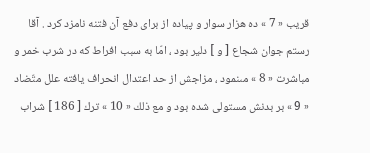قريب « 7 » ده هزار سوار و پياده از براى دفع آن فتنه نامزد كرد . آقا رستم جوان شجاع [ و ] دلير بود ، امّا به سبب افراط كه در شرب خمر و مباشرت « 8 » مىنمود ، مزاجش از حد اعتدال انحراف يافته علل متّضاد « 9 » بر بدنش مستولى شده بود و مع ذلك « 10 » ترك [ 186 ] شراب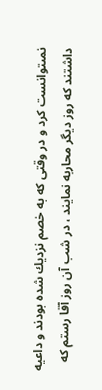نمىتوانست كرد و در وقتى كه به خصم نزديك شده بودند و داعيه داشتند كه روز ديگر محاربه نمايند ، در شب آن روز آقا رستم كه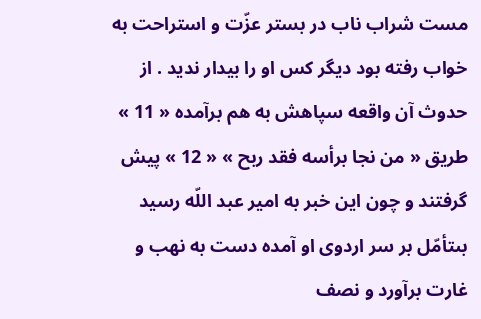مست شراب ناب در بستر عزّت و استراحت به خواب رفته بود ديگر كس او را بيدار نديد . از حدوث آن واقعه سپاهش به هم برآمده « 11 » طريق « من نجا برأسه فقد ربح » « 12 » پيش گرفتند و چون اين خبر به امير عبد اللّه رسيد بىتأمّل بر سر اردوى او آمده دست به نهب و غارت برآورد و نصف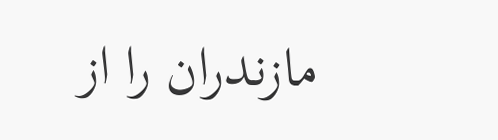مازندران را از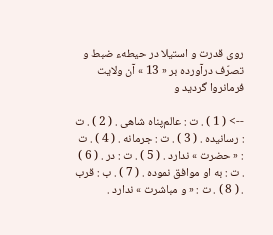روى قدرت و استيلا در حيطهء ضبط و تصرّف درآورده بر « 13 » آن ولايت فرمانروا گرديد و

--> ( 1 ) . ت : عالم‌پناه شاهى . ( 2 ) . ت : رسانيده . ( 3 ) . ت : جرمانه . ( 4 ) . ت : « حضرت » ندارد . ( 5 ) . ت : در . ( 6 ) . ت : به او موافق نموده . ( 7 ) . ب : قرب . ( 8 ) . ت : « و مباشرت » ندارد .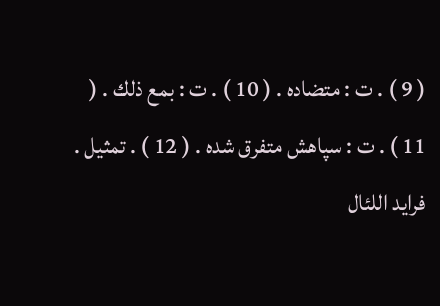( 9 ) . ت : متضاده . ( 10 ) . ت : بمع ذلك . ( 11 ) . ت : سپاهش متفرق شده . ( 12 ) . تمثيل . فرايد اللئال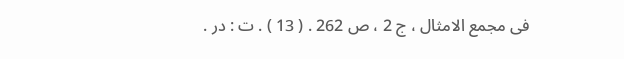فى مجمع الامثال ، ج 2 ، ص 262 . ( 13 ) . ت : در .